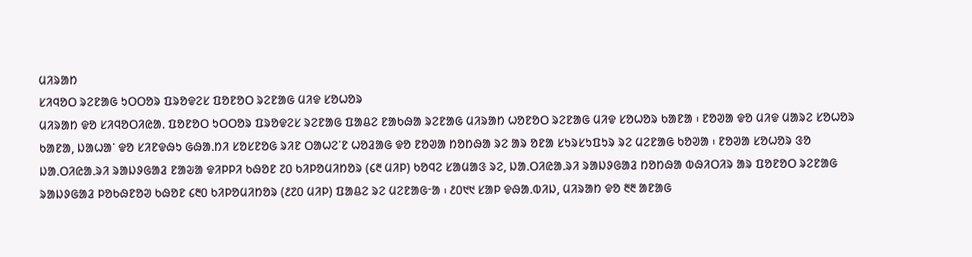ᱢᱤᱨᱟᱴ
ᱥᱤᱧᱚᱛ ᱨᱮᱱᱟᱜ ᱩᱛᱛᱚᱨ ᱯᱨᱚᱫᱮᱥ ᱯᱚᱱᱚᱛ ᱨᱮᱱᱟᱜ ᱢᱤᱫ ᱥᱚᱦᱚᱨ
ᱢᱤᱨᱟᱴ ᱫᱚ ᱥᱤᱧᱚᱛᱤᱭᱟᱹ ᱯᱚᱱᱚᱛ ᱩᱛᱛᱚᱨ ᱯᱨᱚᱫᱮᱥ ᱨᱮᱱᱟᱜ ᱯᱟᱪᱮ ᱱᱟᱠᱷᱟ ᱨᱮᱱᱟᱜ ᱢᱤᱨᱟᱴ ᱦᱚᱱᱚᱛ ᱨᱮᱱᱟᱜ ᱢᱤᱫ ᱥᱚᱦᱚᱨ ᱠᱟᱱᱟ ᱾ ᱱᱚᱣᱟ ᱫᱚ ᱢᱤᱫ ᱢᱟᱨᱮ ᱥᱚᱦᱚᱨ ᱠᱟᱱᱟ, ᱡᱟᱦᱟᱸ ᱫᱚ ᱥᱤᱱᱫᱷᱩ ᱜᱷᱟᱹᱴᱤ ᱥᱚᱥᱱᱚᱜ ᱨᱤᱱ ᱛᱟᱦᱮᱸᱱ ᱦᱚᱲᱟᱜ ᱫᱚ ᱱᱚᱣᱟ ᱴᱚᱴᱷᱟ ᱨᱮ ᱟᱨ ᱚᱱᱟ ᱥᱩᱨᱥᱩᱯᱩᱨ ᱨᱮ ᱢᱮᱱᱟᱜ ᱠᱚᱣᱟ ᱾ ᱱᱚᱣᱟ ᱥᱚᱦᱚᱨ ᱝᱚ ᱡᱟᱹᱛᱤᱭᱟᱹᱨᱤ ᱨᱟᱡᱽᱜᱟᱲ ᱱᱟᱶᱟ ᱫᱤᱞᱞᱤ ᱠᱷᱚᱱ ᱗᱐ ᱠᱤᱞᱚᱢᱤᱴᱚᱨ (᱔᱓ ᱢᱤᱞ) ᱠᱚᱧᱮ ᱥᱟᱢᱟᱝ ᱨᱮ, ᱡᱟᱹᱛᱤᱭᱟᱹᱨᱤ ᱨᱟᱡᱽᱜᱟᱲ ᱴᱚᱴᱷᱟ ᱵᱷᱤᱛᱤᱨ ᱟᱨ ᱯᱚᱱᱚᱛ ᱨᱮᱱᱟᱜ ᱨᱟᱡᱽᱜᱟᱲ ᱞᱚᱠᱷᱱᱚᱣ ᱠᱷᱚᱱ ᱔᱓᱐ ᱠᱤᱞᱚᱢᱤᱴᱚᱨ (᱒᱗᱐ ᱢᱤᱞ) ᱯᱟᱪᱮ ᱨᱮ ᱢᱮᱱᱟᱜᱼᱟ ᱾ ᱒᱐᱑᱑ ᱥᱟᱞ ᱫᱷᱟᱹᱵᱤᱡ, ᱢᱤᱨᱟᱴ ᱫᱚ ᱓᱓ ᱟᱱᱟᱜ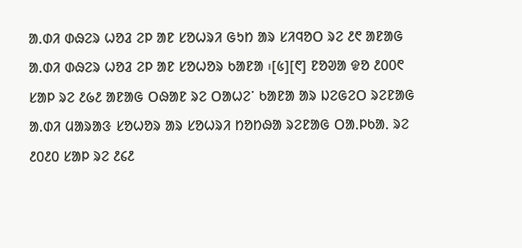ᱟᱹᱰᱤ ᱰᱷᱮᱨ ᱦᱚᱲ ᱮᱞ ᱟᱱ ᱥᱚᱦᱨᱤ ᱜᱩᱴ ᱟᱨ ᱥᱤᱧᱚᱛ ᱨᱮ ᱒᱖ ᱟᱱᱟᱜ ᱟᱹᱰᱤ ᱰᱷᱮᱨ ᱦᱚᱲ ᱮᱞ ᱟᱱ ᱥᱚᱦᱚᱨ ᱠᱟᱱᱟ ᱾[᱕][᱖] ᱱᱚᱣᱟ ᱫᱚ ᱒᱐᱐᱖ ᱥᱟᱞ ᱨᱮ ᱒᱙᱒ ᱟᱱᱟᱜ ᱛᱷᱟᱱ ᱨᱮ ᱛᱟᱦᱮᱸ ᱠᱟᱱᱟ ᱟᱨ ᱡᱮᱜᱮᱛ ᱨᱮᱱᱟᱜ ᱟᱹᱰᱤ ᱢᱟᱨᱟᱝ ᱥᱚᱦᱚᱨ ᱟᱨ ᱥᱚᱦᱨᱤ ᱴᱚᱴᱷᱟ ᱨᱮᱱᱟᱜ ᱛᱟᱹᱞᱠᱟᱹ ᱨᱮ ᱒᱐᱒᱐ ᱥᱟᱞ ᱨᱮ ᱒᱔᱒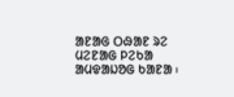ᱟᱱᱟᱜ ᱛᱷᱟᱱ ᱨᱮ ᱢᱮᱱᱟᱜ ᱞᱮᱠᱟ ᱟᱢᱫᱟᱡᱚᱜ ᱠᱟᱱᱟ ᱾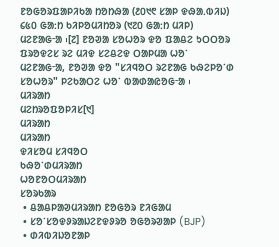ᱱᱚᱜᱚᱨᱯᱟᱞᱤᱠᱟ ᱴᱚᱴᱷᱟ (᱒᱐᱑᱖ ᱥᱟᱞ ᱫᱷᱟᱹᱵᱤᱡ) ᱔᱕᱐ ᱜᱟᱺᱴ ᱠᱤᱞᱚᱢᱤᱴᱚᱨ (᱑᱗᱐ ᱜᱟᱺᱴ ᱢᱤᱞ) ᱢᱮᱱᱟᱜᱼᱟ ᱾[᱗] ᱱᱚᱣᱟ ᱥᱚᱦᱚᱨ ᱫᱚ ᱯᱟᱪᱮ ᱩᱛᱛᱚᱨ ᱯᱨᱚᱫᱮᱥ ᱨᱮ ᱢᱤᱫ ᱥᱮᱪᱮᱫ ᱛᱟᱞᱢᱟ ᱦᱚᱸ ᱢᱮᱱᱟᱜᱼᱟ, ᱱᱚᱣᱟ ᱫᱚ "ᱥᱤᱧᱚᱛ ᱨᱮᱱᱟᱜ ᱠᱷᱮᱞᱚᱸᱰ ᱥᱚᱦᱚᱨ" ᱞᱮᱠᱟᱛᱮ ᱦᱚᱸ ᱵᱟᱰᱟᱭᱚᱜᱼᱟ ᱾
ᱢᱤᱨᱟᱴ
ᱢᱮᱴᱨᱚᱯᱚᱞᱤᱥ[᱑]
ᱢᱤᱨᱟᱴ
ᱢᱤᱨᱟᱴ
ᱫᱤᱥᱚᱢ ᱥᱤᱧᱚᱛ
ᱠᱷᱚᱸᱰᱢᱤᱨᱟᱴ
ᱦᱚᱱᱚᱛᱢᱤᱨᱟᱴ
ᱥᱚᱨᱠᱟᱨ
 • ᱪᱟᱪᱞᱟᱣᱢᱤᱨᱟᱴ ᱱᱚᱜᱚᱨ ᱱᱤᱜᱟᱢ
 • ᱥᱚᱸᱥᱚᱫᱽᱨᱟᱡᱮᱱᱫᱽᱨᱚ ᱚᱜᱚᱨᱣᱟᱞ (BJP)
 • ᱰᱤᱵᱤᱡᱚᱱᱟᱞ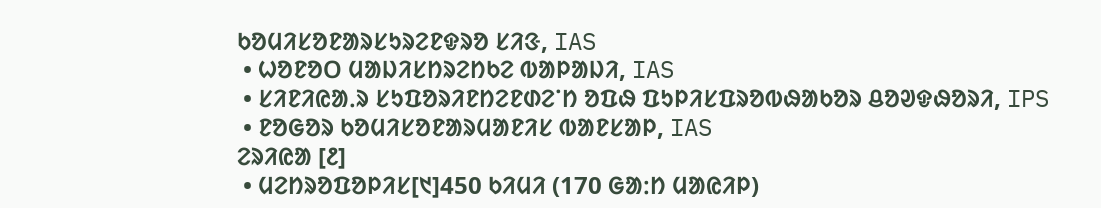ᱠᱚᱢᱤᱥᱚᱱᱟᱨᱥᱩᱨᱮᱱᱫᱨᱚ ᱥᱤᱝ, IAS
 • ᱦᱚᱱᱚᱛ ᱢᱟᱡᱤᱥᱴᱨᱮᱴᱠᱮ ᱵᱟᱞᱟᱡᱤ, IAS
 • ᱥᱤᱱᱤᱭᱟᱹᱨ ᱥᱩᱯᱚᱨᱤᱱᱴᱮᱱᱰᱮᱸᱴ ᱚᱯᱷ ᱯᱩᱞᱤᱥᱯᱨᱚᱵᱷᱟᱠᱚᱨ ᱪᱚᱣᱫᱷᱚᱨᱤ, IPS
 • ᱱᱚᱜᱚᱨ ᱠᱚᱢᱤᱥᱚᱱᱟᱨᱢᱟᱱᱤᱥ ᱵᱟᱱᱥᱟᱞ, IAS
ᱮᱨᱤᱭᱟ [᱒]
 • ᱢᱮᱴᱨᱚᱯᱚᱞᱤᱥ[᱑]450 ᱠᱤᱢᱤ (170 ᱜᱟᱺᱴ ᱢᱟᱭᱤᱞ)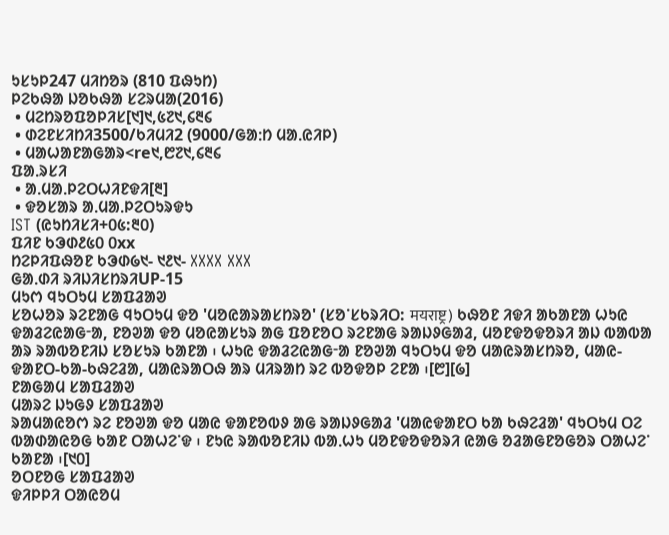ᱩᱥᱩᱞ247 ᱢᱤᱴᱚᱨ (810 ᱯᱷᱩᱴ)
ᱞᱮᱠᱷᱟ ᱡᱚᱠᱷᱟ ᱥᱮᱨᱢᱟ(2016)
 • ᱢᱮᱴᱨᱚᱯᱚᱞᱤᱥ[᱑]᱑,᱕᱗᱑,᱔᱓᱔
 • ᱰᱮᱱᱥᱤᱴᱤ3500/ᱠᱤᱢᱤ2 (9000/ᱜᱟᱺᱴ ᱢᱟᱹᱭᱤᱞ)
 • ᱢᱟᱦᱟᱱᱟᱜᱟᱨ<re᱑,᱘᱗᱑,᱔᱓᱔
ᱯᱟᱹᱨᱥᱤ
 • ᱟᱹᱢᱟᱹᱞᱮᱛᱦᱤᱱᱫᱤ[᱓]
 • ᱫᱚᱥᱟᱨ ᱟᱹᱢᱟᱹᱞᱮᱛᱩᱨᱫᱩ
IST (ᱭᱩᱴᱤᱥᱤ+᱐᱕:᱓᱐)
ᱯᱤᱱ ᱠᱳᱰ᱒᱕᱐ ᱐xx
ᱴᱮᱞᱤᱯᱷᱚᱱ ᱠᱳᱰ᱙᱑- ᱑᱒᱑- XXXX XXX
ᱜᱟᱹᱰᱤ ᱨᱤᱡᱤᱥᱴᱨᱤUP-15
ᱢᱩᱬ ᱧᱩᱛᱩᱢ ᱥᱟᱯᱲᱟᱣ
ᱥᱚᱦᱚᱨ ᱨᱮᱱᱟᱜ ᱧᱩᱛᱩᱢ ᱫᱚ 'ᱢᱚᱭᱟᱨᱟᱥᱴᱨᱚ' (ᱥᱚᱸᱥᱠᱨᱤᱛ: मयराष्ट्र) ᱠᱷᱚᱱ ᱤᱫᱤ ᱟᱠᱟᱱᱟ ᱦᱩᱭ ᱫᱟᱲᱮᱭᱟᱜᱼᱟ, ᱱᱚᱣᱟ ᱫᱚ ᱢᱚᱭᱟᱥᱩᱨ ᱟᱜ ᱯᱚᱱᱚᱛ ᱨᱮᱱᱟᱜ ᱨᱟᱡᱽᱜᱟᱲ, ᱢᱚᱱᱫᱚᱫᱚᱨᱤ ᱟᱡ ᱵᱟᱵᱟ ᱟᱨ ᱨᱟᱵᱚᱱᱤᱡ ᱥᱚᱥᱩᱨ ᱠᱟᱱᱟ ᱾ ᱦᱩᱭ ᱫᱟᱲᱮᱭᱟᱜᱼᱟ ᱱᱚᱣᱟ ᱧᱩᱛᱩᱢ ᱫᱚ ᱢᱟᱭᱨᱟᱥᱴᱨᱚ, ᱢᱟᱭ-ᱫᱟᱱᱛ-ᱠᱟ-ᱠᱷᱮᱲᱟ, ᱢᱟᱭᱨᱟᱛᱷ ᱟᱨ ᱢᱤᱨᱟᱴ ᱨᱮ ᱵᱚᱫᱚᱞ ᱮᱱᱟ ᱾[᱘][᱙]
ᱱᱟᱜᱟᱢ ᱥᱟᱯᱲᱟᱣ
ᱢᱟᱨᱮ ᱡᱩᱜᱽ ᱥᱟᱯᱲᱟᱣ
ᱨᱟᱢᱟᱭᱚᱬ ᱨᱮ ᱱᱚᱣᱟ ᱫᱚ ᱢᱟᱭ ᱫᱟᱱᱚᱵᱽ ᱟᱜ ᱨᱟᱡᱽᱜᱟᱲ 'ᱢᱟᱭᱫᱟᱱᱛ ᱠᱟ ᱠᱷᱮᱲᱟ' ᱧᱩᱛᱩᱢ ᱛᱮ ᱵᱟᱰᱟᱭᱚᱜ ᱠᱟᱱ ᱛᱟᱦᱮᱸᱫ ᱾ ᱱᱩᱭ ᱨᱟᱵᱚᱱᱤᱡ ᱵᱟᱹᱦᱩ ᱢᱚᱱᱫᱚᱫᱚᱨᱤ ᱭᱟᱜ ᱚᱲᱟᱜᱱᱚᱜᱚᱨ ᱛᱟᱦᱮᱸ ᱠᱟᱱᱟ ᱾[᱑᱐]
ᱚᱛᱱᱚᱜ ᱥᱟᱯᱲᱟᱣ
ᱫᱤᱞᱞᱤ ᱛᱟᱭᱚᱢ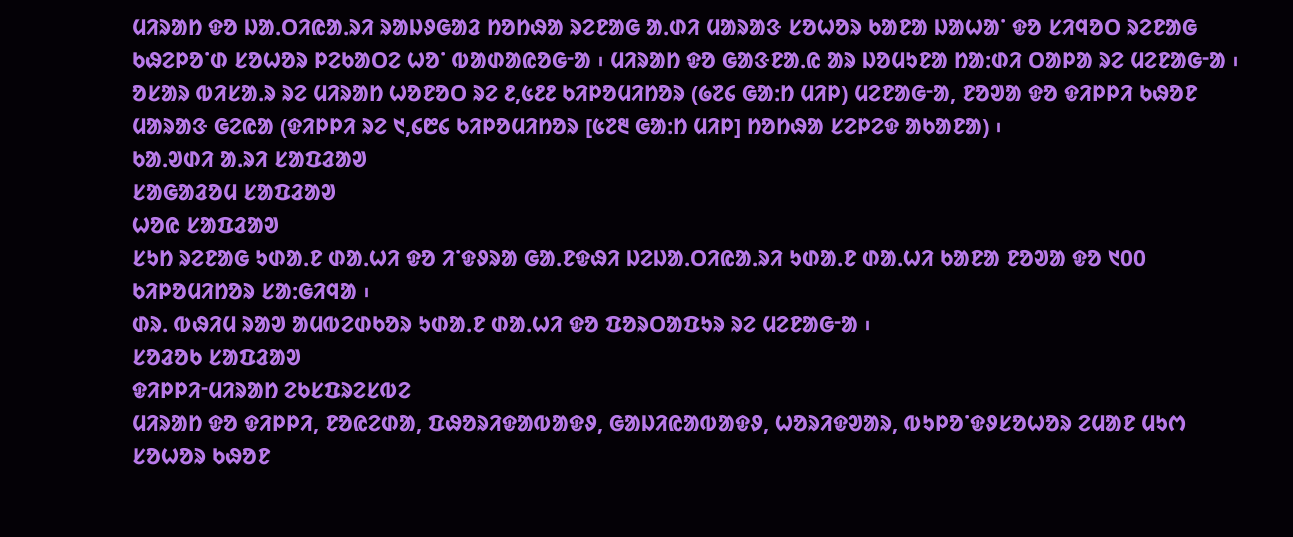ᱢᱤᱨᱟᱴ ᱫᱚ ᱡᱟᱹᱛᱤᱭᱟᱹᱨᱤ ᱨᱟᱡᱽᱜᱟᱲ ᱴᱚᱴᱷᱟ ᱨᱮᱱᱟᱜ ᱟᱹᱰᱤ ᱢᱟᱨᱟᱝ ᱥᱚᱦᱚᱨ ᱠᱟᱱᱟ ᱡᱟᱦᱟᱸ ᱫᱚ ᱥᱤᱧᱚᱛ ᱨᱮᱱᱟᱜ ᱠᱷᱮᱞᱚᱸᱰ ᱥᱚᱦᱚᱨ ᱞᱮᱠᱟᱛᱮ ᱦᱚᱸ ᱵᱟᱰᱟᱭᱚᱜᱼᱟ ᱾ ᱢᱤᱨᱟᱴ ᱫᱚ ᱜᱟᱝᱱᱟᱹᱭ ᱟᱨ ᱡᱚᱢᱩᱱᱟ ᱴᱟᱺᱰᱤ ᱛᱟᱞᱟ ᱨᱮ ᱢᱮᱱᱟᱜᱼᱟ ᱾ ᱚᱥᱟᱨ ᱵᱤᱥᱟᱹᱨ ᱨᱮ ᱢᱤᱨᱟᱴ ᱦᱚᱱᱚᱛ ᱨᱮ ᱒,᱕᱒᱒ ᱠᱤᱞᱚᱢᱤᱴᱚᱨ (᱙᱗᱔ ᱜᱟᱺᱴ ᱢᱤᱞ) ᱢᱮᱱᱟᱜᱼᱟ, ᱱᱚᱣᱟ ᱫᱚ ᱫᱤᱞᱞᱤ ᱠᱷᱚᱱ ᱢᱟᱨᱟᱝ ᱜᱮᱭᱟ (ᱫᱤᱞᱞᱤ ᱨᱮ ᱑,᱔᱘᱔ ᱠᱤᱞᱚᱢᱤᱴᱚᱨ [᱕᱗᱓ ᱜᱟᱺᱴ ᱢᱤᱞ] ᱴᱚᱴᱷᱟ ᱥᱮᱞᱮᱫ ᱟᱠᱟᱱᱟ) ᱾
ᱠᱟᱹᱣᱰᱤ ᱟᱹᱨᱤ ᱥᱟᱯᱲᱟᱣ
ᱥᱟᱜᱟᱲᱚᱢ ᱥᱟᱯᱲᱟᱣ
ᱦᱚᱭ ᱥᱟᱯᱲᱟᱣ
ᱥᱩᱴ ᱨᱮᱱᱟᱜ ᱩᱰᱟᱹᱱ ᱰᱟᱹᱦᱤ ᱫᱚ ᱤᱸᱫᱽᱨᱟ ᱜᱟᱹᱱᱫᱷᱤ ᱡᱮᱡᱟᱹᱛᱤᱭᱟᱹᱨᱤ ᱩᱰᱟᱹᱱ ᱰᱟᱹᱦᱤ ᱠᱟᱱᱟ ᱱᱚᱣᱟ ᱫᱚ ᱑᱐᱐ ᱠᱤᱞᱚᱢᱤᱴᱚᱨ ᱥᱟᱺᱜᱤᱧᱟ ᱾
ᱰᱨᱹ ᱵᱷᱤᱢ ᱨᱟᱣ ᱟᱢᱵᱮᱰᱠᱚᱨ ᱩᱰᱟᱹᱱ ᱰᱟᱹᱦᱤ ᱫᱚ ᱯᱚᱨᱛᱟᱯᱩᱨ ᱨᱮ ᱢᱮᱱᱟᱜᱼᱟ ᱾
ᱥᱚᱲᱚᱠ ᱥᱟᱯᱲᱟᱣ
ᱫᱤᱞᱞᱤᱼᱢᱤᱨᱟᱴ ᱮᱠᱥᱯᱨᱮᱥᱵᱮ
ᱢᱤᱨᱟᱴ ᱫᱚ ᱫᱤᱞᱞᱤ, ᱱᱚᱭᱮᱰᱟ, ᱯᱷᱚᱨᱤᱫᱟᱵᱟᱫᱽ, ᱜᱟᱡᱤᱭᱟᱵᱟᱫᱽ, ᱦᱚᱨᱤᱫᱣᱟᱨ, ᱵᱩᱞᱚᱸᱫᱽᱥᱚᱦᱚᱨ ᱮᱢᱟᱱ ᱢᱩᱬ ᱥᱚᱦᱚᱨ ᱠᱷᱚᱱ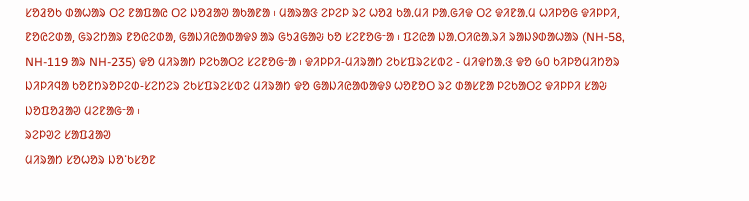ᱥᱚᱲᱚᱠ ᱰᱟᱦᱟᱨ ᱛᱮ ᱱᱟᱯᱟᱭ ᱛᱮ ᱡᱚᱲᱟᱣ ᱟᱠᱟᱱᱟ ᱾ ᱢᱟᱨᱟᱝ ᱮᱞᱮᱞ ᱨᱮ ᱦᱚᱲ ᱠᱟᱹᱢᱤ ᱞᱟᱹᱜᱤᱫ ᱛᱮ ᱫᱤᱱᱟᱹᱢ ᱦᱤᱞᱚᱜ ᱫᱤᱞᱞᱤ, ᱱᱚᱭᱮᱰᱟ, ᱜᱨᱮᱴᱟᱨ ᱱᱚᱭᱮᱰᱟ, ᱜᱟᱡᱤᱭᱟᱵᱟᱫᱽ ᱟᱨ ᱜᱩᱲᱜᱟᱶ ᱠᱚ ᱥᱮᱱᱚᱜᱼᱟ ᱾ ᱯᱮᱭᱟ ᱡᱟᱹᱛᱤᱭᱟᱹᱨᱤ ᱨᱟᱡᱽᱰᱟᱦᱟᱨ (NH-58, NH-119 ᱟᱨ NH-235) ᱫᱚ ᱢᱤᱨᱟᱴ ᱞᱮᱠᱟᱛᱮ ᱥᱮᱱᱚᱜᱼᱟ ᱾ ᱫᱤᱞᱞᱤ-ᱢᱤᱨᱟᱴ ᱮᱠᱥᱯᱨᱮᱥᱵᱮ - ᱢᱤᱫᱴᱟᱹᱝ ᱫᱚ ᱙᱐ ᱠᱤᱞᱚᱢᱤᱴᱚᱨ ᱡᱤᱞᱤᱧᱟ ᱠᱚᱱᱴᱨᱚᱞᱮᱰ-ᱥᱮᱴᱮᱨ ᱮᱠᱥᱯᱨᱮᱥᱵᱮ ᱢᱤᱨᱟᱴ ᱫᱚ ᱜᱟᱡᱤᱭᱟᱵᱟᱫᱽ ᱦᱚᱱᱚᱛ ᱨᱮ ᱰᱟᱥᱱᱟ ᱞᱮᱠᱟᱛᱮ ᱫᱤᱞᱞᱤ ᱥᱟᱶ ᱡᱚᱯᱚᱲᱟᱣ ᱢᱮᱱᱟᱜᱼᱟ ᱾
ᱨᱮᱞᱣᱮ ᱥᱟᱯᱲᱟᱣ
ᱢᱤᱨᱟᱴ ᱥᱚᱦᱚᱨ ᱡᱚᱸᱠᱥᱚᱱ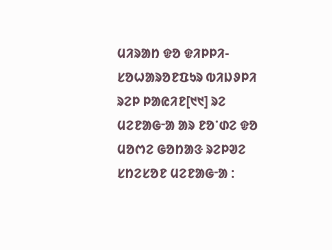ᱢᱤᱨᱟᱴ ᱫᱚ ᱫᱤᱞᱞᱤ-ᱥᱚᱦᱟᱨᱚᱱᱯᱩᱨ ᱵᱤᱡᱽᱞᱤ ᱨᱮᱞ ᱞᱟᱭᱤᱱ[᱑᱑] ᱨᱮ ᱢᱮᱱᱟᱜᱼᱟ ᱟᱨ ᱱᱚᱸᱰᱮ ᱫᱚ ᱢᱚᱬᱮ ᱜᱚᱴᱟᱝ ᱨᱮᱞᱣᱮ ᱥᱴᱮᱥᱚᱱ ᱢᱮᱱᱟᱜᱼᱟ :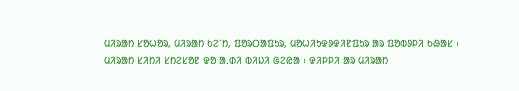ᱢᱤᱨᱟᱴ ᱥᱚᱦᱚᱨ, ᱢᱤᱨᱟᱴ ᱠᱮᱸᱴ, ᱯᱚᱨᱛᱟᱯᱩᱨ, ᱢᱚᱦᱤᱩᱫᱽᱫᱤᱱᱯᱩᱨ ᱟᱨ ᱯᱚᱵᱽᱞᱤ ᱠᱷᱟᱥ ᱾ ᱢᱤᱨᱟᱴ ᱥᱤᱴᱤ ᱥᱴᱮᱥᱚᱱ ᱫᱚ ᱟᱹᱰᱤ ᱵᱤᱡᱤ ᱜᱮᱭᱟ ᱾ ᱫᱤᱞᱞᱤ ᱟᱨ ᱢᱤᱨᱟᱴ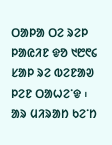ᱛᱟᱞᱟ ᱛᱮ ᱨᱮᱞ ᱞᱟᱭᱤᱱ ᱫᱚ ᱑᱘᱖᱔ ᱥᱟᱞ ᱨᱮ ᱵᱮᱱᱟᱣ ᱞᱮᱱ ᱛᱟᱦᱮᱸᱫ ᱾ ᱟᱨ ᱢᱤᱨᱟᱴ ᱠᱮᱸᱴ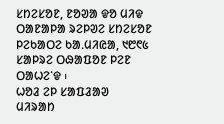ᱥᱴᱮᱥᱚᱱ, ᱱᱚᱣᱟ ᱫᱚ ᱢᱤᱫ ᱛᱟᱱᱟᱞᱟ ᱨᱮᱞᱣᱮ ᱥᱴᱮᱥᱚᱱ ᱞᱮᱠᱟᱛᱮ ᱠᱟᱹᱢᱤᱭᱟ, ᱑᱘᱖᱕ ᱥᱟᱞᱨᱮ ᱛᱷᱟᱯᱚᱱ ᱞᱮᱱ ᱛᱟᱦᱮᱸᱫ ᱾
ᱦᱚᱲ ᱮᱞ ᱥᱟᱯᱲᱟᱣ
ᱢᱤᱨᱟᱴ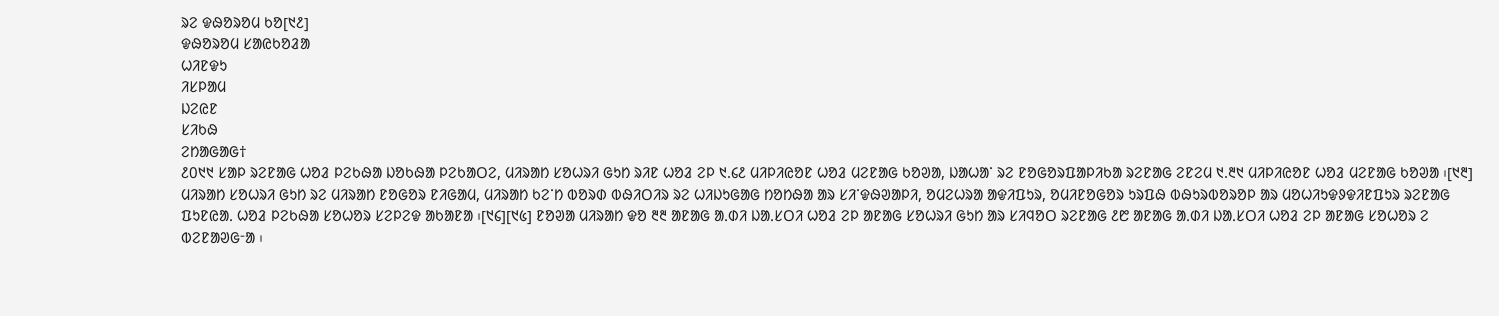ᱨᱮ ᱫᱷᱚᱨᱚᱢ ᱠᱚ[᱑᱒]
ᱫᱷᱚᱨᱚᱢ ᱥᱟᱭᱠᱚᱲᱟ
ᱦᱤᱱᱫᱩ
ᱤᱥᱞᱟᱢ
ᱡᱮᱭᱱ
ᱥᱤᱠᱷ
ᱮᱴᱟᱜᱟᱜ†
᱒᱐᱑᱑ ᱥᱟᱞ ᱨᱮᱱᱟᱜ ᱦᱚᱲ ᱞᱮᱠᱷᱟ ᱡᱚᱠᱷᱟ ᱞᱮᱠᱟᱛᱮ, ᱢᱤᱨᱟᱴ ᱥᱚᱦᱨᱤ ᱜᱩᱴ ᱨᱤᱱ ᱦᱚᱲ ᱮᱞ ᱑.᱔᱒ ᱢᱤᱞᱤᱭᱚᱱ ᱦᱚᱲ ᱢᱮᱱᱟᱜ ᱠᱚᱣᱟ, ᱡᱟᱦᱟᱸ ᱨᱮ ᱱᱚᱜᱚᱨᱯᱟᱞᱤᱠᱟ ᱨᱮᱱᱟᱜ ᱮᱱᱮᱢ ᱑.᱓᱑ ᱢᱤᱞᱤᱭᱚᱱ ᱦᱚᱲ ᱢᱮᱱᱟᱜ ᱠᱚᱣᱟ ᱾[᱑᱓] ᱢᱤᱨᱟᱴ ᱥᱚᱦᱨᱤ ᱜᱩᱴ ᱨᱮ ᱢᱤᱨᱟᱴ ᱱᱚᱜᱚᱨ ᱱᱤᱜᱟᱢ, ᱢᱤᱨᱟᱴ ᱠᱮᱸᱴ ᱵᱚᱨᱰ ᱵᱷᱤᱛᱤᱨ ᱨᱮ ᱦᱤᱡᱩᱜᱟᱜ ᱴᱚᱴᱷᱟ ᱟᱨ ᱥᱤᱸᱫᱷᱣᱟᱞᱤ, ᱚᱢᱮᱦᱨᱟ ᱟᱫᱤᱯᱩᱨ, ᱚᱢᱤᱱᱚᱜᱚᱨ ᱩᱨᱯᱷ ᱵᱷᱩᱨᱵᱚᱨᱚᱞ ᱟᱨ ᱢᱚᱦᱤᱩᱫᱽᱫᱤᱱᱯᱩᱨ ᱨᱮᱱᱟᱜ ᱯᱩᱱᱭᱟᱹ ᱦᱚᱲ ᱞᱮᱠᱷᱟ ᱥᱚᱦᱚᱨ ᱥᱮᱞᱮᱫ ᱟᱠᱟᱱᱟ ᱾[᱑᱔][᱑᱕] ᱱᱚᱣᱟ ᱢᱤᱨᱟᱴ ᱫᱚ ᱓᱓ ᱟᱱᱟᱜ ᱟᱹᱰᱤ ᱡᱟᱹᱥᱛᱤ ᱦᱚᱲ ᱮᱞ ᱟᱱᱟᱜ ᱥᱚᱦᱨᱤ ᱜᱩᱴ ᱟᱨ ᱥᱤᱧᱚᱛ ᱨᱮᱱᱟᱜ ᱒᱘ ᱟᱱᱟᱜ ᱟᱹᱰᱤ ᱡᱟᱹᱥᱛᱤ ᱦᱚᱲ ᱮᱞ ᱟᱱᱟᱜ ᱥᱚᱦᱚᱨ ᱮ ᱵᱮᱱᱟᱣᱜᱼᱟ ᱾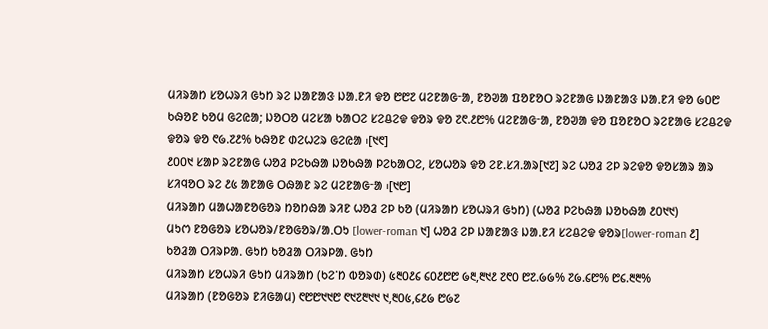ᱢᱤᱨᱟᱴ ᱥᱚᱦᱨᱤ ᱜᱩᱴ ᱨᱮ ᱡᱟᱱᱟᱝ ᱡᱟᱹᱱᱤ ᱫᱚ ᱘᱘᱗ ᱢᱮᱱᱟᱜᱼᱟ, ᱱᱚᱣᱟ ᱯᱚᱱᱚᱛ ᱨᱮᱱᱟᱜ ᱡᱟᱱᱟᱝ ᱡᱟᱹᱱᱤ ᱫᱚ ᱙᱐᱘ ᱠᱷᱚᱱ ᱠᱚᱢ ᱜᱮᱭᱟ; ᱡᱚᱛᱚ ᱢᱮᱥᱟ ᱠᱟᱛᱮ ᱥᱮᱪᱮᱫ ᱫᱚᱨ ᱫᱚ ᱗᱖.᱒᱘% ᱢᱮᱱᱟᱜᱼᱟ, ᱱᱚᱣᱟ ᱫᱚ ᱯᱚᱱᱚᱛ ᱨᱮᱱᱟᱜ ᱥᱮᱪᱮᱫ ᱫᱚᱨ ᱫᱚ ᱖᱙.᱗᱒% ᱠᱷᱚᱱ ᱰᱮᱦᱮᱨ ᱜᱮᱭᱟ ᱾[᱑᱖]
᱒᱐᱐᱑ ᱥᱟᱞ ᱨᱮᱱᱟᱜ ᱦᱚᱲ ᱞᱮᱠᱷᱟ ᱡᱚᱠᱷᱟ ᱞᱮᱠᱟᱛᱮ, ᱥᱚᱦᱚᱨ ᱫᱚ ᱮᱱ.ᱥᱤ.ᱟᱨ[᱑᱗] ᱨᱮ ᱦᱚᱲ ᱮᱞ ᱨᱮᱫᱚ ᱫᱚᱥᱟᱨ ᱟᱨ ᱥᱤᱧᱚᱛ ᱨᱮ ᱒᱕ ᱟᱱᱟᱜ ᱛᱷᱟᱱ ᱨᱮ ᱢᱮᱱᱟᱜᱼᱟ ᱾[᱑᱘]
ᱢᱤᱨᱟᱴ ᱢᱟᱦᱟᱱᱚᱜᱚᱨ ᱴᱚᱴᱷᱟ ᱨᱤᱱ ᱦᱚᱲ ᱮᱞ ᱠᱚ (ᱢᱤᱨᱟᱴ ᱥᱚᱦᱨᱤ ᱜᱩᱴ) (ᱦᱚᱲ ᱞᱮᱠᱷᱟ ᱡᱚᱠᱷᱟ ᱒᱐᱑᱑)
ᱢᱩᱬ ᱱᱚᱜᱚᱨ ᱥᱚᱦᱚᱨ/ᱱᱚᱜᱚᱨ/ᱟᱹᱛᱩ [lower-roman ᱑] ᱦᱚᱲ ᱮᱞ ᱡᱟᱱᱟᱝ ᱡᱟᱹᱱᱤ ᱥᱮᱪᱮᱫ ᱫᱚᱨ[lower-roman ᱒]
ᱠᱚᱲᱟ ᱛᱤᱨᱞᱟᱹ ᱜᱩᱴ ᱠᱚᱲᱟ ᱛᱤᱨᱞᱟᱹ ᱜᱩᱴ
ᱢᱤᱨᱟᱴ ᱥᱚᱦᱨᱤ ᱜᱩᱴ ᱢᱤᱨᱟᱴ (ᱠᱮᱸᱴ ᱵᱚᱨᱰ) ᱕᱓᱐᱒᱔ ᱔᱐᱒᱘᱘ ᱙᱓,᱓᱑᱒ ᱗᱖᱐ ᱘᱗.᱙᱙% ᱗᱙.᱔᱘% ᱘᱔.᱓᱓%
ᱢᱤᱨᱟᱴ (ᱱᱚᱜᱚᱨ ᱱᱤᱜᱟᱢ) ᱖᱘᱘᱑᱑᱘ ᱖᱑᱗᱓᱑᱑ ᱑,᱓᱐᱕,᱔᱒᱙ ᱘᱙᱗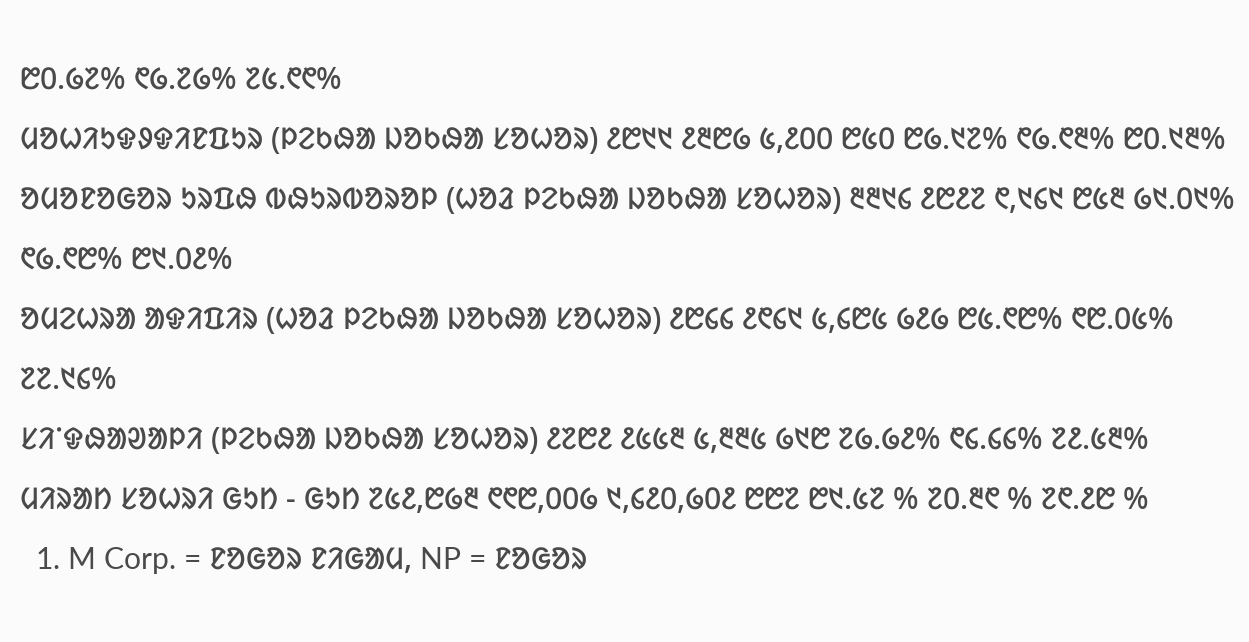᱘᱐.᱙᱗% ᱖᱙.᱗᱙% ᱗᱕.᱖᱖%
ᱢᱚᱦᱤᱩᱫᱽᱫᱤᱱᱯᱩᱨ (ᱞᱮᱠᱷᱟ ᱡᱚᱠᱷᱟ ᱥᱚᱦᱚᱨ) ᱒᱘᱑᱑ ᱒᱓᱘᱙ ᱕,᱒᱐᱐ ᱘᱕᱐ ᱘᱙.᱑᱗% ᱖᱙.᱖᱓% ᱘᱐.᱑᱓%
ᱚᱢᱚᱱᱚᱜᱚᱨ ᱩᱨᱯᱷ ᱵᱷᱩᱨᱵᱚᱨᱚᱞ (ᱦᱚᱲ ᱞᱮᱠᱷᱟ ᱡᱚᱠᱷᱟ ᱥᱚᱦᱚᱨ) ᱓᱓᱑᱔ ᱒᱘᱒᱗ ᱖,᱑᱔᱑ ᱘᱕᱓ ᱙᱑.᱐᱑% ᱖᱙.᱖᱘% ᱘᱑.᱐᱒%
ᱚᱢᱮᱦᱨᱟ ᱟᱫᱤᱯᱤᱨ (ᱦᱚᱲ ᱞᱮᱠᱷᱟ ᱡᱚᱠᱷᱟ ᱥᱚᱦᱚᱨ) ᱒᱘᱔᱔ ᱒᱖᱔᱑ ᱕,᱔᱘᱕ ᱙᱒᱙ ᱘᱕.᱖᱘% ᱖᱘.᱐᱕% ᱗᱗.᱑᱔%
ᱥᱤᱸᱫᱷᱟᱣᱟᱞᱤ (ᱞᱮᱠᱷᱟ ᱡᱚᱠᱷᱟ ᱥᱚᱦᱚᱨ) ᱒᱗᱘᱒ ᱒᱕᱕᱓ ᱕,᱓᱓᱕ ᱙᱑᱘ ᱗᱙.᱙᱒% ᱖᱔.᱔᱔% ᱗᱒.᱕᱓%
ᱢᱤᱨᱟᱴ ᱥᱚᱦᱨᱤ ᱜᱩᱴ - ᱜᱩᱴ ᱗᱕᱒,᱘᱙᱓ ᱖᱖᱘,᱐᱐᱙ ᱑,᱔᱒᱐,᱙᱐᱒ ᱘᱘᱗ ᱘᱑.᱕᱗ % ᱗᱐.᱓᱖ % ᱗᱖.᱒᱘ %
  1. M Corp. = ᱱᱚᱜᱚᱨ ᱱᱤᱜᱟᱢ, NP = ᱱᱚᱜᱚᱨ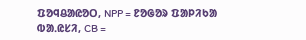ᱯᱚᱧᱪᱟᱭᱚᱛ, NPP = ᱱᱚᱜᱚᱨ ᱯᱟᱞᱤᱠᱟ ᱵᱟᱹᱭᱥᱤ, CB =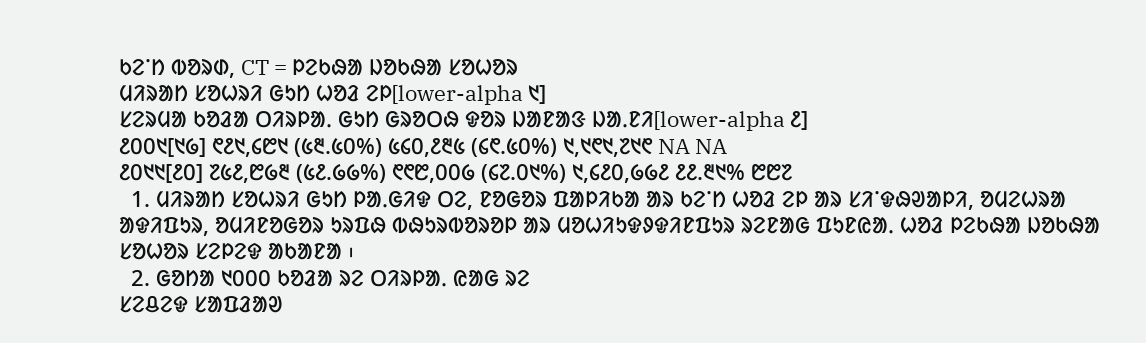ᱠᱮᱸᱴ ᱵᱚᱨᱰ, CT = ᱞᱮᱠᱷᱟ ᱡᱚᱠᱷᱟ ᱥᱚᱦᱚᱨ
ᱢᱤᱨᱟᱴ ᱥᱚᱦᱨᱤ ᱜᱩᱴ ᱦᱚᱲ ᱮᱞ[lower-alpha ᱑]
ᱥᱮᱨᱢᱟ ᱠᱚᱲᱟ ᱛᱤᱨᱞᱟᱹ ᱜᱩᱴ ᱜᱨᱚᱛᱷ ᱫᱚᱨ ᱡᱟᱱᱟᱝ ᱡᱟᱹᱱᱤ[lower-alpha ᱒]
᱒᱐᱐᱑[᱑᱙] ᱖᱒᱑,᱔᱘᱑ (᱕᱓.᱕᱐%) ᱕᱔᱐,᱒᱓᱕ (᱔᱖.᱕᱐%) ᱑,᱑᱖᱑,᱗᱑᱖ NA NA
᱒᱐᱑᱑[᱒᱐] ᱗᱕᱒,᱘᱙᱓ (᱕᱒.᱙᱙%) ᱖᱖᱘,᱐᱐᱙ (᱔᱗.᱐᱑%) ᱑,᱔᱒᱐,᱙᱙᱒ ᱒᱒.᱓᱑% ᱘᱘᱗
  1. ᱢᱤᱨᱟᱴ ᱥᱚᱦᱨᱤ ᱜᱩᱴ ᱞᱟᱹᱜᱤᱫ ᱛᱮ, ᱱᱚᱜᱚᱨ ᱯᱟᱞᱤᱠᱟ ᱟᱨ ᱠᱮᱸᱴ ᱦᱚᱲ ᱮᱞ ᱟᱨ ᱥᱤᱸᱫᱷᱣᱟᱞᱤ, ᱚᱢᱮᱦᱨᱟ ᱟᱫᱤᱯᱩᱨ, ᱚᱢᱤᱱᱚᱜᱚᱨ ᱩᱨᱯᱷ ᱵᱷᱩᱨᱵᱚᱨᱚᱞ ᱟᱨ ᱢᱚᱦᱤᱩᱫᱽᱫᱤᱱᱯᱩᱨ ᱨᱮᱱᱟᱜ ᱯᱩᱱᱭᱟᱹ ᱦᱚᱲ ᱞᱮᱠᱷᱟ ᱡᱚᱠᱷᱟ ᱥᱚᱦᱚᱨ ᱥᱮᱞᱮᱫ ᱟᱠᱟᱱᱟ ᱾
  2. ᱜᱚᱴᱟ ᱑᱐᱐᱐ ᱠᱚᱲᱟ ᱨᱮ ᱛᱤᱨᱞᱟᱹ ᱭᱟᱜ ᱨᱮ
ᱥᱮᱪᱮᱫ ᱥᱟᱯᱲᱟᱣ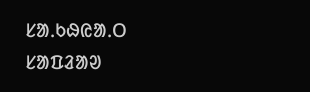ᱥᱟᱹᱠᱷᱭᱟᱹᱛ ᱥᱟᱯᱲᱟᱣ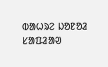ᱵᱟᱦᱨᱮ ᱡᱚᱱᱚᱲ ᱥᱟᱯᱲᱟᱣ